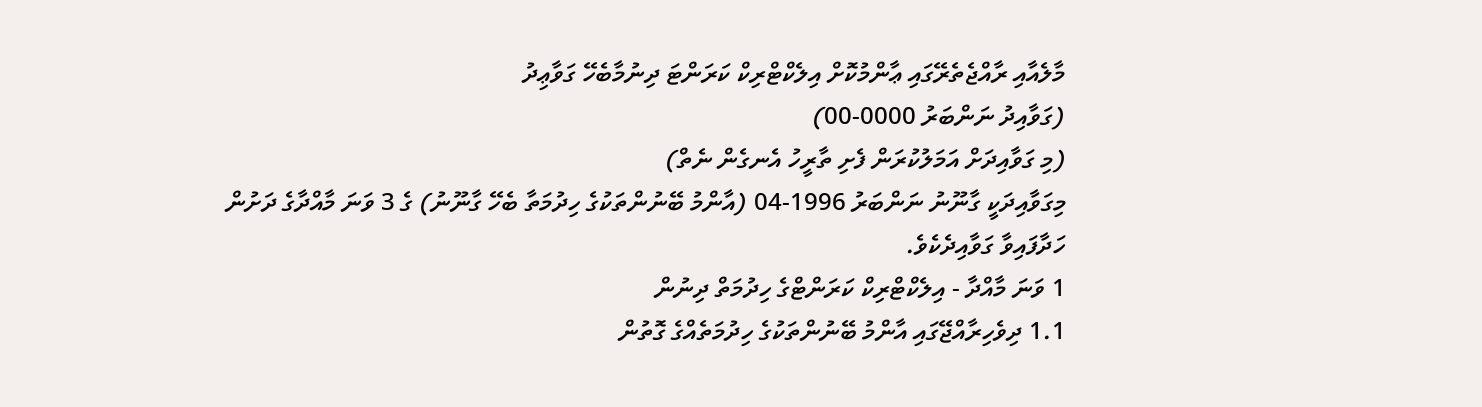މާލެއާއި ރާއްޖެތެރޭގައި ޢާންމުކޮށް އިލެކްޓްރިކް ކަރަންޓަ ދިނުމާބެހޭ ގަވާޢިދު
(ގަވާއިދު ނަންބަރު 0000-00)
(މި ގަވާއިދަށް އަމަލުކުރަން ފެށި ތާރީހު އެނގެން ނެތް)
މިގަވާއިދަކީ ގާނޫނު ނަންބަރު 1996-04 (އާންމު ބޭނުންތަކުގެ ހިދުމަތާ ބެހޭ ގާނޫނު) ގެ 3 ވަނަ މާއްދާގެ ދަށުން ހަދާފައިވާ ގަވާއިދެކެވެ.
1 ވަނަ މާއްދާ - އިލެކްޓްރިކް ކަރަންޓްގެ ހިދުމަތް ދިނުން
1.1 ދިވެހިރާއްޖޭގައި އާންމު ބޭނުންތަކުގެ ހިދުމަތެއްގެ ގޮތުން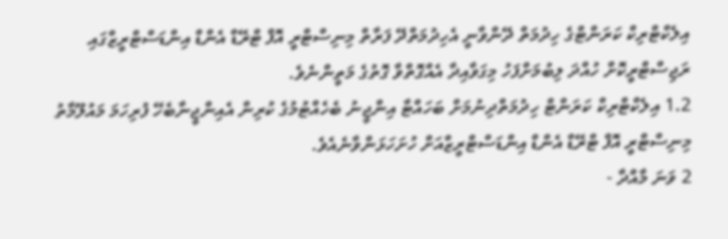އިލެކްޓްރިކް ކަރަންޓްގެ ހިދުމަތް ދޭންވާނީ އެހިދުމަތްދޭ ފަރާތް މިނިސްޓްރީ އޮފް ޓްރޭޑް އެންޑް އިންޑަސްޓްރީޒްގައި ރަޖިސްޓްރީކޮށް ހުއްދަ ލިބުމަށްފަހު މިގަވާއިދާ އެއްގޮތްވާ ގޮތުގެ މަތީންނެވެ.
1.2 އިލެކްޓްރިކް ކަރަންޓް ހިދުމަތްދިނުމަށް ބަހައްޓާ އިންޖީނު ބެހެއްޓުމުގެ ކުރިން އެއިންޖީނާބެހޭ ފުރިހަމަ މައުލޫމާތު މިނިސްޓްރީ އޮފް ޓްރޭޑް އެންޑް އިންޑަސްޓްރީޒްއަށް ހުށަހަޅަންވާނެއެވެ.
2 ވަނަ މާއްދާ -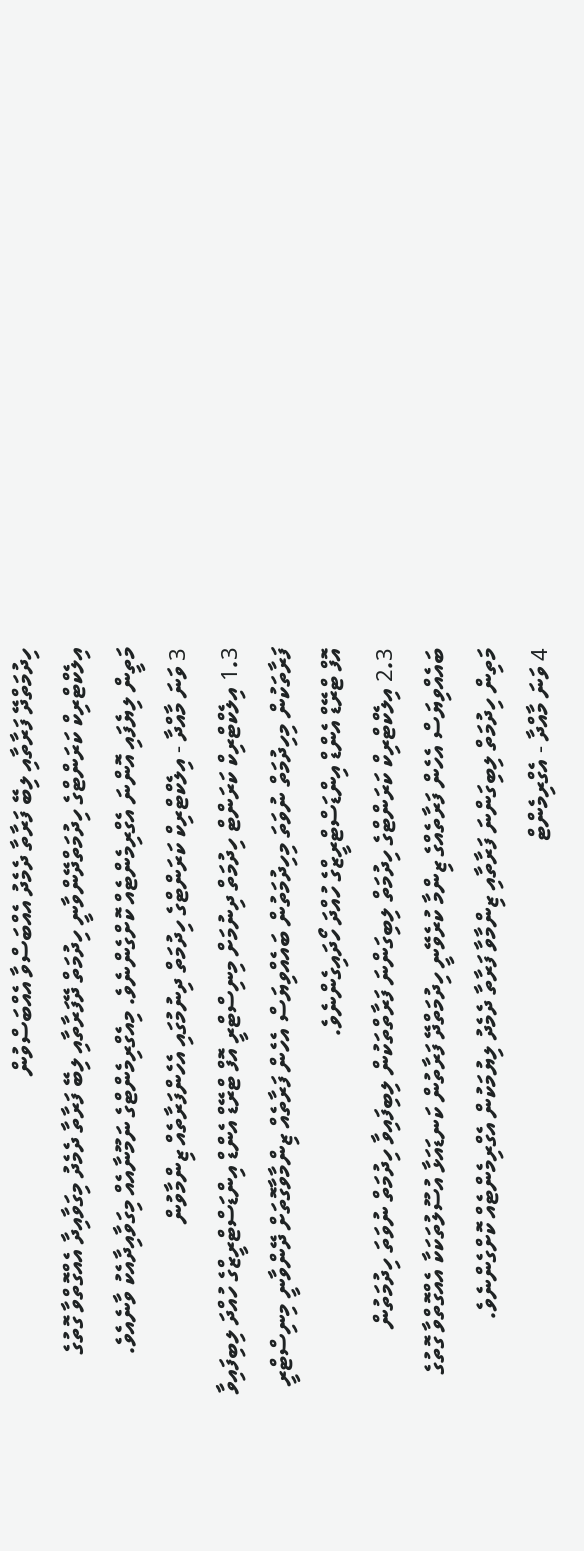ހިދުމަތްދޭ ފަރާތާއި ލިބޭ ފަރާތާ ދެމެދު އެއްބަސްވާ އެއްބަސްވުން
އިލެކްޓްރިކް ކަރަންޓްގެ ހިދުމަތްދޭންވާނީ ހިދުމަތް ދޭފަރާތާއި ލިބޭ ފަރާތާ ދެމެދު މިގަވާއިދާ އެއްގޮތްވާ ގޮތުގެ މަތީން ލިޔެފައި އޮންނަ އެގްރިމެންޓެއް ކޮށްގެންނެވެ. މިއެގްރިމެންޓްގެ ނަމޫނާއެއް މިގަވާއިދާއެކު ވާނެއެވެ.
3 ވަނަ މާއްދާ - އިލެކްޓްރިކް ކަރަންޓްގެ ހިދުމަތް ދިނުމުގައި އެހެންފަރާތެއް ޒިންމާވުން
1.3 އިލެކްޓްރިކް ކަރަންޓް ހިދުމަތް ދިނުމަށް މިނިސްޓްރީ އޮފް ޓްރޭޑް އެންޑް އިންޑަސްޓްރީޒްގެ ހުއްދަ ލިބިފައިވާ ފަރާތަކުން މިހިދުމަތް ނުވަތަ މިހިދުމަތުން ބައެއްވިޔަސް އެހެން ފަރާތެއް ޒިންމާވާގޮތަށް ދޭންވާނީ މިނިސްޓްރީ އޮފް ޓްރޭޑް އެންޑް އިންޑަސްޓްރީޒްގެ ހުއްދަ ހޯދައިގެންނެވެ.
2.3 އިލެކްޓްރިކް ކަރަންޓްގެ ހިދުމަތް ލިބިގަންނަ ފަރާތްތަކުން ލިބިފައިވާ ހިދުމަތް ނުވަތަ ހިދުމަތުން ބައެއްވިޔަސް އެހެން ފަރާތެއްގެ ޒިންމާ ކުރެވޭނީ ހިދުމަތްދޭ ފަރާތުން ކަނޑައަޅާ އުސޫލުތަކަކާ އެއްގޮތްވާ ގޮތުގެ މަތިން ހިދުމަތް ލިބިގަންނަ ފަރާތާއި ޒިންމާވާ ފަރާތާ ދެމެދު ލިޔުމަކުން އެގްރިމެންޓެއް ކޮށްގެންނެވެ.
4 ވަނަ މާއްދާ - އެގްރިމެންޓް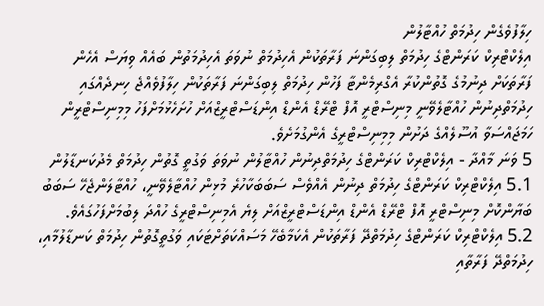ހިލާފުވެގެން ހިދުމަތް ހުއްޓާލުން
އިލެކްޓްރިކް ކަރަންޓްގެ ހިދުމަތް ލިބިގަންނަ ފަރާތަކުން އެހިދުމަތް ނުވަތަ އެހިދުމަތުން ބައެއް ވިޔަސް އެހެން ފަރާތަކަށް ދިނުމުގެ ގޮތުންކުރާ އެގްރިމެންޓާ ފަހުން ހިދުމަތް ލިބިގަންނަ ފަރާތަކުން ހިލާފުވެއްޖެ ހިނދެއްގައި ހިދުމަތްދިނުން ހުއްޓާލެވޭނީ މިނިސްޓްރީ އޮފް ޓްރޭޑް އެންޑް އިންޑަސްޓްރީޒްއަށް ހުށަހެޅުމަށްފަހު މިމިނިސްޓްރީން ހަމަޖައްސަވާ އުސޫލެއްގެ ދަށުން މިމިނިސްޓްރީގެ އެންގުމަށެވެ.
5 ވަނަ މާއްދާ - އިލެކްޓްރިކް ކަރަންޓްގެ ހިދުމަތްދިނުން ހުއްޓާލުން ނުވަތަ ވަގުތީ ގޮތުން ހިދުމަތް މެދުކަނޑާލުން
5.1 އިލެކްޓްރިކް ކަރަންޓްގެ ހިދުމަތް ދިނުން އެއްވެސް ސަބަބަކާހުރެ މުޅިން ހުއްޓާލެވޭނީ، ހުއްޓާލަންޖެހޭ ސަބަބު ބަޔާންކޮށް މިނިސްޓްރީ އޮފް ޓްރޭޑް އެންޑް އިންޑަސްޓްރީޒްއަށް ލިޔެ އެމިނިސްޓްރީގެ ހުއްދަ ލިބުމަށްފަހުގައެވެ.
5.2 އިލެކްޓްރިކް ކަރަންޓްގެ ހިދުމަތްދޭ ފަރާތަކުން އެކަމާބެހޭ މަސައްކަތަށްޓަކައި ވަގުތީގޮތުން ހިދުމަތް ކަނޑާލުމާއި، ހިދުމަތްދޭ ފަރާތާއި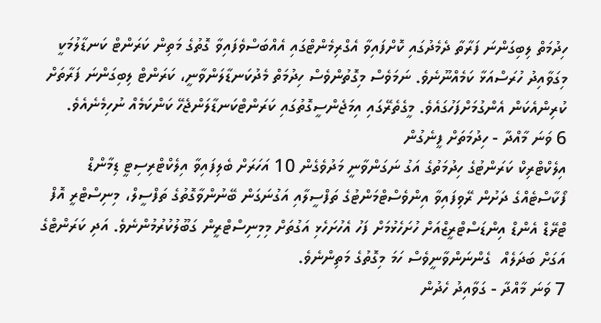ހިދުމަތް ލިބިގަންނަ ފަރާތާ ދެމެދުގައި ކޮށްފައިވާ އެގްރިމެންޓްގައި އެއްބަސްވެފައިވާ ގޮތުގެ މަތިން ކަރަންޓް ކަނޑާލުމަކީ މިގަވާއިދު ހުރަސްއަޅާ ކަމެއްނޫނެވެ. ނަމަވެސް މިގޮތުންވެސް ހިދުމަތް މެދުކަނޑާލަންވާނީ، ކަރަންޓް ލިބިގަންނަ ފަރާތަށް ކުރިންއެކަން އެންގުމަށްފަހުގައެވެ. މީގެތެރޭގައި އިމަޖެންސީގޮތުގައި ކަރަންޓްކަނޑާލަންޖެހޭ ކަންކަމެއް ނުހިމެނެއެވެ.
6 ވަނަ މާއްދާ - ހިދުމަތަށް ފީނެގުން
އިލެކްޓްރިކް ކަރަންޓުގެ ހިދުމަތުގެ އަގު ނަގަންވާނީ މަދުވެގެން 10 އަހަރަށް ބެލިފައިވާ އިލެކްޓްރިސިޓީ ޑިމާންޑް ފޯކާސްޓެއްގެ ދަށުން ރޭވިފައިވާ އިންވެސްޓްމަންޓުގެ ތަފްސީލާއި އަގުނަގަން ބޭނުންވާގޮތުގެ ތަފްސީލް، މިނިސްޓްރީ އޮފް ޓްރޭޑް އެންޑް އިންޑަސްޓްރީޒްއަށް ހުށަހެޅުމަށް ފަހު އެހުށަހެޅި އަގުތަށް މިމިނިސްޓްރީން ގަބޫލުކުރުމުންނެވެ. އަދި ކަރަންޓްގެ އަގަށް ބަދަލެއް  ގެންނަންވާނީވެސް ހަމަ މިގޮތުގެ މަތިންނެވެ.
7 ވަނަ މާއްދާ - ގަވާއިދު ހެދުން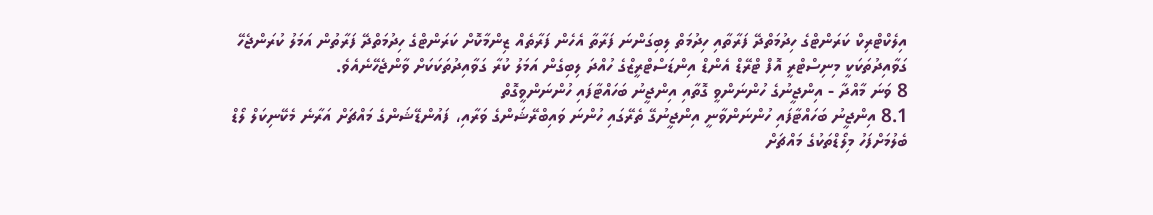އިލެކްޓްރިކް ކަރަންޓްގެ ހިދުމަތްދޭ ފަރާތާއި ހިދުމަތް ލިބިގަންނަ ފަރާތާ އެހެން ފަރާތެއް ޒިންމާކޮށް ކަރަންޓްގެ ހިދުމަތްދޭ ފަރާތުން އަމަލު ކުރަންޖެހޭ ގަވާއިދުތަކަކީ މިނިސްޓްރީ އޮފް ޓްރޭޑް އެންޑް އިންޑަސްޓްރީޒްގެ ހުއްދަ ލިބިގެން އަމަލު ކުރާ ގަވާއިދުތަކަކަށް ވާންޖެހޭނެއެވެ.
8 ވަނަ މާއްދާ - އިންޖީނުގެ ހުންނަންވީ ގޮތާއި އިންޖީނު ބަހައްޓާފައި ހުންނަންވީގޮތް
8.1 އިންޖީނު ބަހައްޓާފައި ހުންނަންވާނީ އިންޖީނުގޭ ތެރޭގައި ހުންނަ ވައިބްރޭޝަންގެ ވަރާއި، ފައުންޑޭޝަންގެ މައްޗަށް އަރާނެ މެކޭނިކަލް ލޯޑް ބެލުމަށްފަހު މިލޯޑްތަކުގެ މައްޗަށް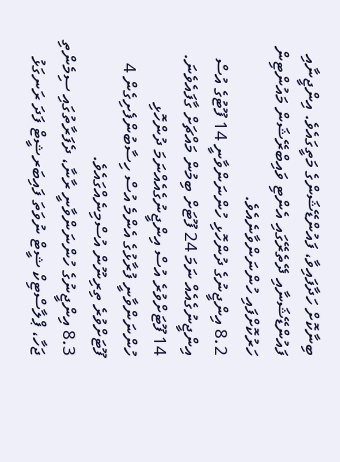ބިނާކޮށް ހަދާފައިވާ، ފައުންޑޭޝަންގެ މަތީގައެވެ. އިންޖީނާއި ފައުންޑޭޝަނާއި ދޭތެރޭގައި އެންޓި ވައިބްރޭޝަން މައުންޓިން ހަރުކޮށްފައި ހުންނަންވާނެއެވެ.
8.2 އިންޖީނުގެ ދުންހޮޅި ހުންނަންވާނީ 14 ފޫޓުގެ އުސް އިންޖީނުގެއެއް ނަމަ 24 ފޫޓަށް ބިމުން މައްޗަށް ގާފައެވެނަ. 14 ފޫޓަށްވުރެ އުސް އިންޖީނުގެއެއްނަމަ ދުންހޮޅި ހުންނަންވާނީ ފުރާޅުގެ އެންމެ އުސް ހިސާބުންފެށިގެން 4 ފޫޓަށްވުރެ ތިރިނޫން އުސްމިނެއްގައެވެ.
8.3 އިންޖީނުގެ ހުންނަންވާނީ ރާނާ، ދެފަރާތުގައި ސިމެންތި ޖަހާ، ޕްލާސްޓިކް ޝީޓް ނުވަތަ ފައިބަރޝީޓް ފަދަ ރަނގަޅު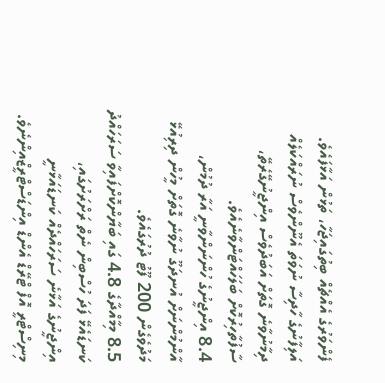ފެންވަރުގެ އެއްޗެއް ބިތުގައިޖަހާ، ތަޅުން އަޅާފައެވެ. އަލިފާނުގެ ހާދިސާ ނުވަތަ އެނޫންވެސް ނުރައްކަލެއް ދިމާނުވާނެ ގޮތަށް އަބަދުވެސް އިންޖީނުގޭރެތޭ، ސާފުތާހިރުކޮށް ބަލަހައްޓަންވާނެއެވެ.
8.4 އިންޖީނުގެ ހުންނަންވާނީ އަރާ ދުމުން، އާންމުންނަށް އުނދަގޫ ނުވާނެ ގޮތަށް މީހުން ދިރިއުޅޭ މަދުވެގެން 200 ފޫޓު ދުރުގައެވެ.
8.5 މިމާއްދާގެ 4.8 ގައި ބަޔާންކޮށްފައިވާ ސަރަހައްދު ކަނޑައެޅޭ ފަދަ ހުސްބިން ނެތް ރަށްރަށުގައި، އިންޖީނުގެ އަޅާނެ ސަރަހައްދެއް ކަނޑައަޅާނީ މިނިސްޓްރީ އޮފް ޓްރޭޑް އެންޑް އިންޑަސްޓްރީޒްއިންނެވެ.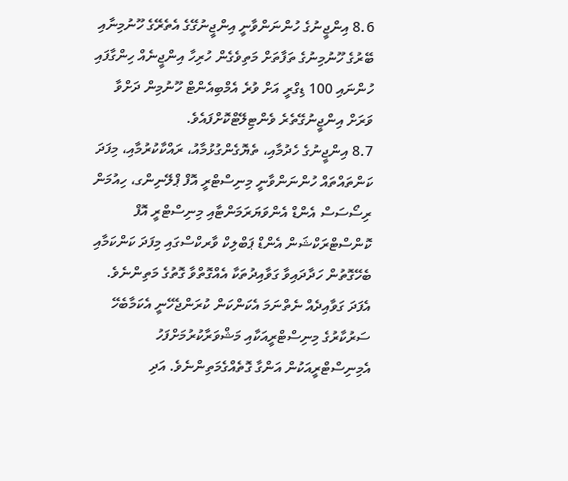8.6 އިންޖީނުގެ ހުންނަންވާނީ އިންޖީނުގޭގެ އެތެރޭގެ ހޫނުމިނާއި ބޭރުގެ ހޫނުމިނުގެ ތަފާތަށް މަތިވެގެން ހުރިހާ އިންޖީނެއް ހިންގާފައި ހުންނައި 100 ޑިގްރީ އަށް ވުރެ އެމްބިއެންޓް ހޫނުމިން ދަށްވާ ވަރަށް އިންޖީނުގޭތެރެ ވެންޓިލޭޓްކޮށްފައެވެ.
8.7 އިންޖީނުގެ ހެދުމާއި، ތެޔޮގެންގުޅުމާއު، ރައްކާކުރުމާއި، މިފަދަ ކަންތައްތައް ހުންނަންވާނީ މިނިސްޓްރީ އޮފް ޕްލޭނިންގ، ހިއުމަން ރިސޯސަސް އެންޑް އެންވަޔަރަމަންޓާއި މިނިސްޓްރީ އޮފް ކޮންސްޓްރަކްޝަން އެންޑް ޕަބްލިކް ވާރކްސްގައި މިފަދަ ކަންކަމާއި ބެހޭގޮތުން ހަދާދައިވާ ގަވާއިދުތަކާ އެއްގޮތްވާ ގޮތުގެ މަތިންނެވެ.  އެފަދަ ގަވާއިދެއް ނެތްނަމަ އެކަންކަން ކުރަންޖެހޭނީ އެކަމާބެހޭ ސަރުކާރުގެ މިނިސްޓްރީއަކާއި މަޝްވަރާކުރުމަށްފަހު އެމިނިސްޓްރީއަކުން އަންގާ ގޮތެއްގެމަތިންނެވެ. އަދި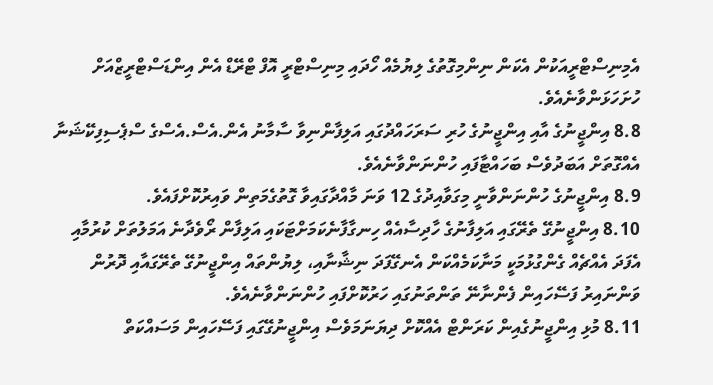އެމިނިސްޓްރީއަކުން އެކަން ނިންމިގޮތުގެ ލިޔުމެއް ހޯދައި މިނިސްޓްރީ އޮފް ޓްރޭޑް އެން އިންޑަސްޓްރީޒްއަށް ހުށަހަޅަންވާނެއެވެ.
8.8 އިންޖީނުގެ އާއި އިންޖީނުގެ ހުރި ސަރަހައްދުގައި އަލިފާންނިވާ ސާމާނު އެން.އެސް.އެސްގެ ސްޕެސިފިކޭޝަނާ އެއްގޮތަށް އަބަދުވެސް ބަހައްޓާފައި ހުންނަންވާނެއެވެ.
8.9 އިންޖީނުގެ ހުންނަންވާނީ މިގަވާއިދުގެ 12 ވަނަ މާއްދާގައިވާ ގޮތުގެމަތިން ވައިރުކޮށްފައެވެ.
8.10 އިންޖީނުގޭ ތެރޭގައި އަލިފާނުގެ ހާދިސާއެއް ހިނގާފާނެކަމަށްޓަކައި އަލިފާން ރޯވެދާނެ އަމަލުތަށް ކުރުމާއި އެފަދަ އެއްޗެއް ގެންގުޅުމަކީ މަނާކަމެއްކަން އެނގޭފަދަ ނިޝާނާއި، ލިޔުންތައް އިންޖީނުގޭ ތެރޭގައާއި ދޮރުން ވަންނައިރު ފަސޭހައިން ފެންނާނޭ ތަންތަނުގައި ހަރުކޮށްފައި ހުންނަންވާނެއެވެ.
8.11 މުޅި އިންޖީނުގެއިން ކަރަންޓް އެއްކޮށް ދިޔަނަމަވެސް އިންޖީނުގޭގައި ފަސޭހައިން މަސައްކަތް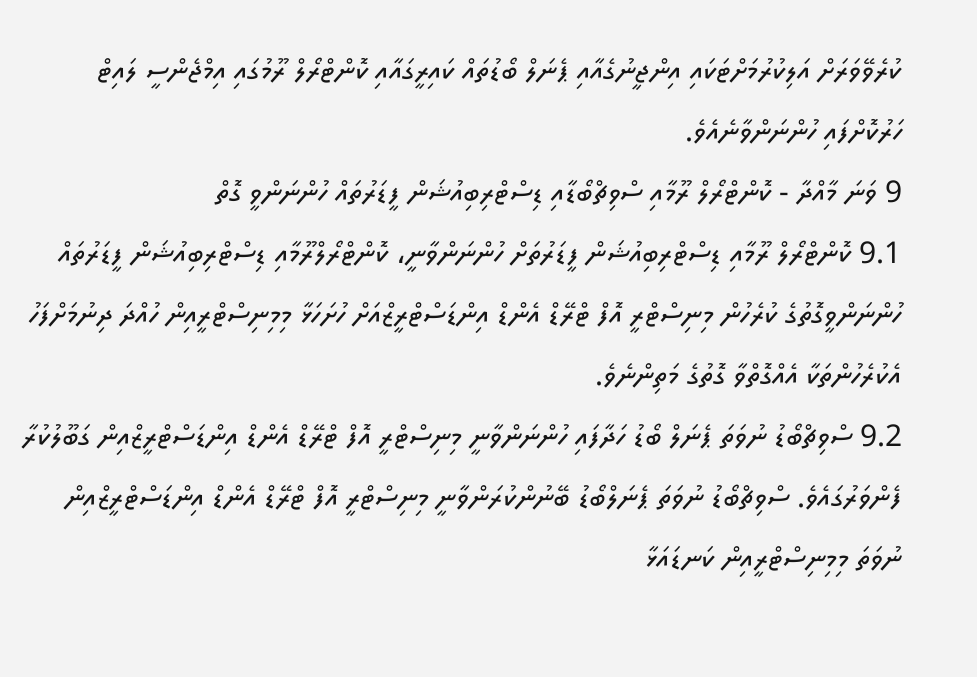ކުރެވޭވަރަށް އަލިކުރުމަށްޓަކައި އިންޖީނުގެއާއި ޕެނަލް ބޯޑުތައް ކައިރީގައާއި ކޮންޓްރޯލް ރޫމުގައި އިމްޖެންސީ ލައިޓް ހަރުކޮށްފައި ހުންނަންވާނެއެވެ.
9 ވަނަ މާއްދާ - ކޮންޓްރޯލް ރޫމާއި ސްވިޗްބޯޑާއި ޑިސްޓްރިބިއުޝަން ފީޑަރުތައް ހުންނަންވީ ގޮތް
9.1 ކޮންޓްރޯލް ރޫމާއި ޑިސްޓްރިބިއުޝަން ފީޑަރުތަށް ހުންނަންވާނީ، ކޮންޓްރޯލްރޫމާއި ޑިސްޓްރިބިއުޝަން ފީޑަރުތައް ހުންނަންވީގޮތުގެ ކުރެހުން މިނިސްޓްރީ އޮފް ޓްރޭޑް އެންޑް އިންޑަސްޓްރީޒްއަށް ހުށަހަޅާ މިމިނިސްޓްރީއިން ހުއްދަ ދިނުމަށްފަހު އެކުރެހުންތަކާ އެއްގޮތްވާ ގޮތުގެ މަތިންނެވެ.
9.2 ސްވިޗްބޯޑު ނުވަތަ ޕެނަލް ބޯޑު ހަދާފައި ހުންނަންވާނީ މިނިސްޓްރީ އޮފް ޓްރޭޑް އެންޑް އިންޑަސްޓްރީޒްއިން ގަބޫލުކުރާ ފެންވަރުގައެވެ. ސްވިޗްބޯޑު ނުވަތަ ޕެނަލްބޯޑު ބޭނުންކުރަންވާނީ މިނިސްޓްރީ އޮފް ޓްރޭޑް އެންޑް އިންޑަސްޓްރީޒްއިން ނުވަތަ މިމިނިސްޓްރީއިން ކަނޑައަޅާ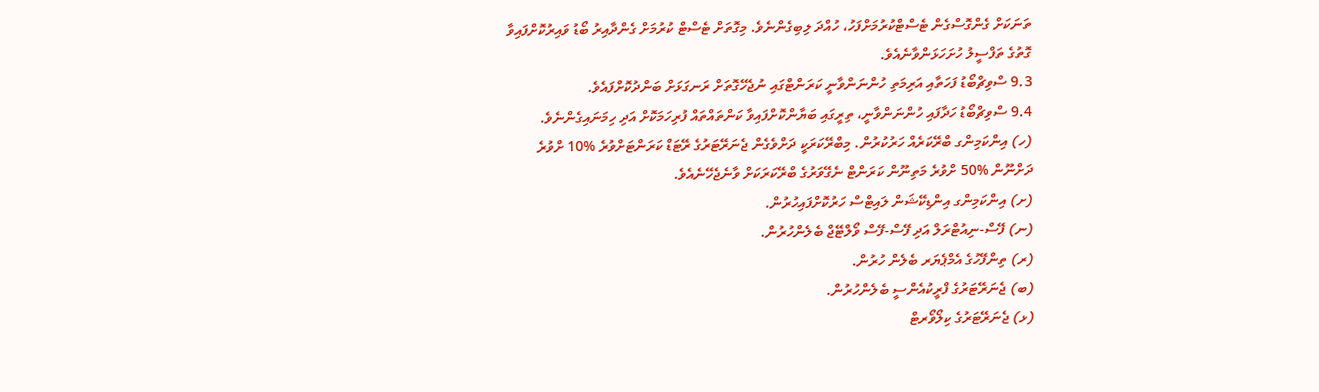ތަނަކަށް ގެންގޮސްގެން ޓެސްޓްކުރުމަށްފަހު، ހުއްދަ ލިބިގެންނެވެ. މިގޮތަށް ޓެސްޓް ކުރުމަށް ގެންދާއިރު ބޯޑު ވައިރުކޮށްފައިވާ ގޮތުގެ ތަފްސީލު ހުށަހަޅަންވާނެއެވެ.
9.3 ސްވިޗްބޯޑު ފަހަތާއި އަރިމަތި ހުންނަންވާނީ ކަރަންޓްގައި ނުޖެހޭގޮތަށް ރަނގަޅަށް ބަންދުކޮށްފައެވެ.
9.4 ސްވިޗްބޯޑު ހަދާފައި ހުންނަންވާނީ، ތިރީގައި ބަޔާންކޮށްފައިވާ ކަންތައްތައް ފުރިހަމަކޮށް އަދި ހިމަނައިގެންނެވެ.
(ހ) އިންކަމިންގ ބްރޭކަރެއް ހަރުކުރުން. މިބްރޭކަރަކީ ދަށްވެގެން ޖެނަރޭޓަރުގެ ރޭޓަޑް ކަރަންޓަށްވުރެ %10 ށްވުރެ ދަށްނޫން %50 ށްވުރެ މަތިނޫން ކަރަންޓް ނެގޭވަރުގެ ބްރޭކަރަކަށް ވާނެޖެހޭނެއެވެ.
(ށ) އިންކަމިންގ އިންޑިކޭޝަން ލައިޓްސް ހަރުކޮށްފައިހުރުން.
(ނ) ފޭސް-ނިއުޓްރަލް އަދި ފޭސް-ފޭސް ވޯލްޓޭޖް ބެލެންހުރުން.
(ރ) ތިންފޭހުގެ އެމްޕެޔަރ ބެލެން ހުރުން.
(ބ) ޖެނަރޭޓަރުގެ ފްރީކުއެންސީ ބެލެންހުރުން.
(ޅ) ޖެނަރޭޓަރުގެ ކިލޯވޯރޓް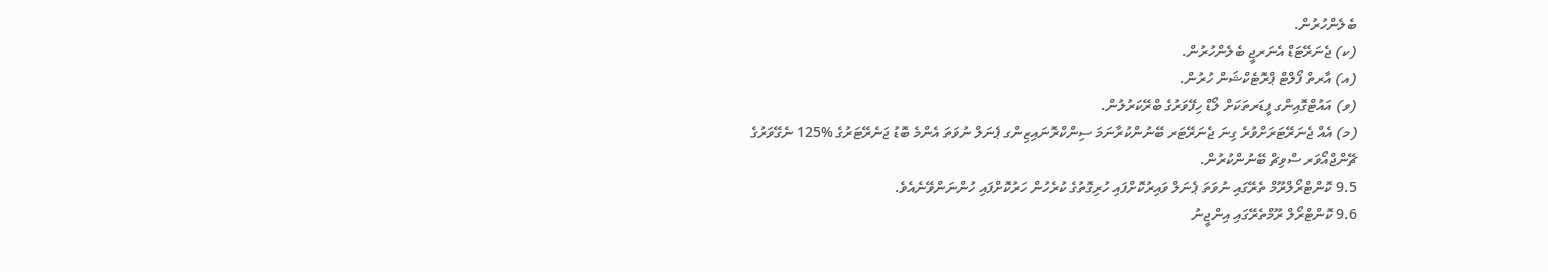ބެލެންހުރުން.
(ކ) ޖެނަރޭޓަޑް އެނަރޖީ ބެލެންހުރުން.
(އ) އާރތް ފޯލްޓް ޕްރޮޓެކްޝަން ހުރުން.
(ވ) އައުޓްގޮއިންގ ފީޑަރތަކަށް ލޯޑް ހިފޭވަރުގެ ބްރޭކަރުލުން.
(މ) އެއް ޖެނަރޭޓަރަށްވުރެ ގިނަ ޖެނަރޭޓަރ ބޭނުންކުރާނަމަ ސިންކްރޮނައިޒިންގ ޕެނަލް ނުވަތަ އެންމެ ބޮޑު ޖަނެރޭޓަރުގެ %125 ނެގޭވަރުގެ ޗޭންޖްއޯވަރ ސްވިޗް ބޭނުންކުރުން.
9.5 ކޮންޓްރޯލްރޫމް ތެރޭގައި ނުވަތަ ޕެނަލް ވައިރުކޮށްފައި ހުރިގޮތުގެ ކުރެހުން ހަރުކޮށްފައި ހުންނަންވޭނެއެވެ.
9.6 ކޮންޓްރޯލް ރޫމްތެރޭގައި އިންޖީނު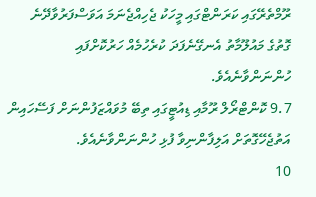ރޫމްތެރޭގައި ކަރަންޓްގައި މީހަކު ޖެހިއްޖެނަމަ އަވަސްފަރުވާދޭނެ ގޮތުގެ މައުލޫމާތު އެނގޭނެފަދަ ކުރެހުމެއް ހަރުކޮށްފައި ހުންނަންވާނެއެވެ.
9.7 ކޮންޓްރޯލް ރޫމާއި ޑިއުޓީގައި ތިބޭ މުވައްޒަފުންނަށް ފަސޭހައިން އަތުޖެހޭގޮތަށް އަލިފާންނިވާ ފުޅި ހުންނަންވާނެއެވެ.
10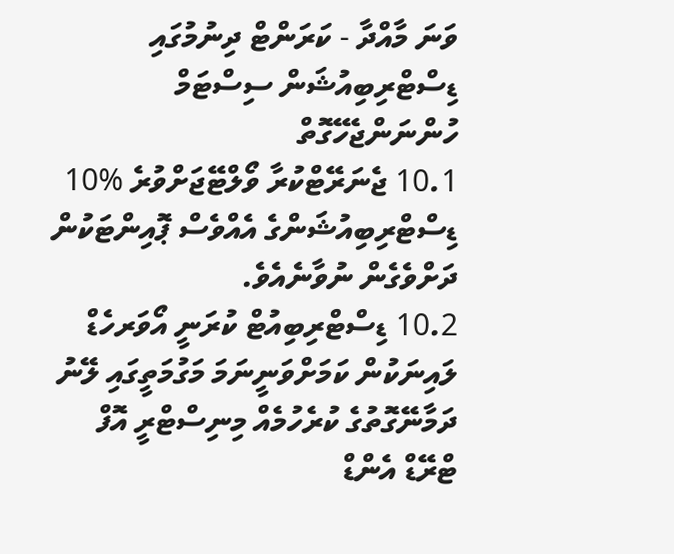ވަނަ މާއްދާ - ކަރަންޓް ދިނުމުގައި ޑިސްޓްރިބިއުޝަން ސިސްޓަމް ހުންނަންޖެހޭގޮތް
10.1 ޖެނަރޭޓްކުރާ ވޯލްޓޭޖަށްވުރެ %10 ޑިސްޓްރިބިއުޝަންގެ އެއްވެސް ޕޮއިންޓަކުން ދަށްވެގެން ނުވާނެއެވެ.
10.2 ޑިސްޓްރިބިއުޓް ކުރަނީ އޯވަރހެޑް ލައިނަކުން ކަމަށްވަނީނަމަ މަގުމަތީގައި ލޭނު ދަމާނޭގޮތުގެ ކުރެހުމެއް މިނިސްޓްރީ އޮފް ޓްރޭޑް އެންޑް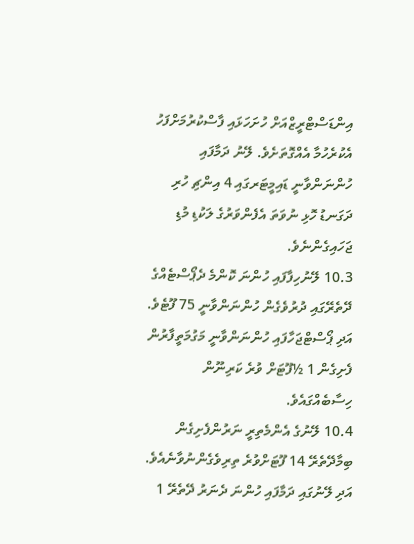އިންޑަސްޓްރީޒްއަށް ހުށަހަޅައި ފާސްކުރުމަށްފަހު އެކުރެހުމާ އެއްގޮތަށެވެ. ލޭނު ދަމާފައި ހުންނަންވާނީ ޑައިމީޓަރގައި 4 އިންޗި ހުރި ދަގަނޑު ހޮޅި ނުވަތަ އެފެންވަރުގެ ލަކުޑި މުޑި ޖަހައިގެންނެވެ.
10.3 ލޭނުހިފާފައި ހުންނަ ކޮންމެ ދެޕޯސްޓެއްގެ ދޭތެރޭގައި ދުރުވެގެން ހުންނަންވާނީ 75 ފޫޓެވެ. އަދި ޕޯސްޓްޖަހާފައި ހުންނަންވާނީ މަގުމަތީފާރުން ފެށިގެން 1 ½ފޫޓަށް ވުރެ ކަރިނޫން ހިސާބެއްގައެވެ.
10.4 ލޭނުގެ އެންމެތިރީ ނަރުންފެށިގެން ބިމާދޭތެރޭ 14 ފޫޓަށްވުރެ ތިރިވެގެންނުވާނެއެވެ. އަދި ލޭނުގައި ދަމާފައި ހުންނަ ދެނަރު ދޭތެރޭ 1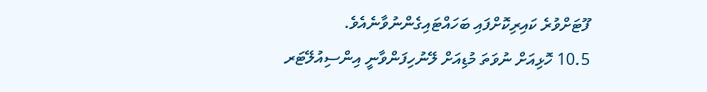ފޫޓަށްވުރެ ކައިރިކޮށްފައި ބަހައްޓައިގެންނުވާނެއެވެ.
10.5 ހޮޅިއަށް ނުވަތަ މުޑިއަށް ލޭނުހިފަންވާނީ އިންސިއުލޭޓަރ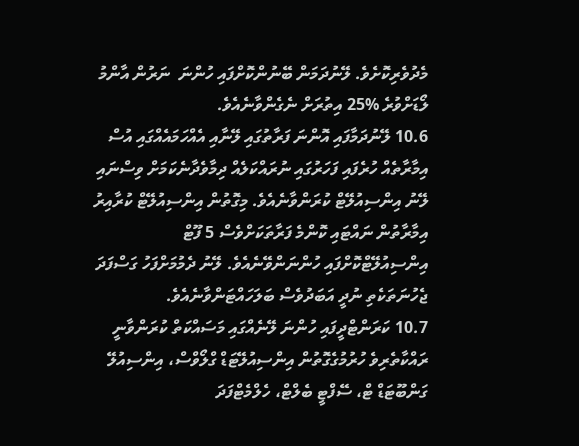މެދުވެރިކޮށެވެ. ލޭނުދަމަން ބޭނުންކޮށްފައި ހުންނަ  ނަރުން އާންމު ލޯޑަށްވުރެ %25 އިތުރަށް ނެގެންވާނެއެވެ.
10.6 ލޭނުދަމާފައި އޮންނަ ފަރާތުގައި ލޭނާއި އެއްހަމައެއްގައި އުސް އިމާރާތެއް ހުރެފައި ފަހަރުގައި ނުރައްކަލެއް ދިމާވެދާނެކަމަށް ވިސްނައި ލޭނު އިންސިއުލޭޓް ކުރަންވާނެއެވެ. މިގޮތުން އިންސިއުލޭޓް ކުރާއިރު އިމާރާތުން ނައްޓައި ކޮންމެ ފަރާތަކަށްވެސް 5 ފޫޓް އިންސިއުލޭޓްކޮށްފައި ހުންނަންވޭނެއެވެ. ލޭނު ދެމުމަށްފަހު ގަސްފަދަ ޖެހުނަތަކެތި ނުދީ އަބަދުވެސް ބަލަހައްޓަންވާނެއެވެ.
10.7 ކަރަންޓްދީފައި ހުންނަ ލޭނެއްގައި މަސައްކަތް ކުރަންވާނީ ރައްކާތެރިވެ ހުރުމުގެގޮތުން އިންސިއުލޭޓަޑް ގްލޯވްސް، އިންސިއުލޭ ގަންބޫޓަޑް ޓް، ސޭފްޓީ ބެލްޓް، ހެލްމެޓްފަދަ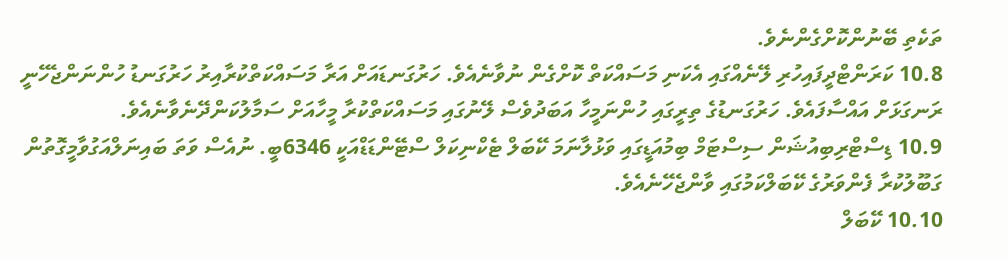ތަކެތި ބޭނުންކޮށްގެންނެވެ.
10.8 ކަރަންޓްދީފައިހުރި ލޭނެއްގައި އެކަނި މަސައްކަތް ކޮށްގެން ނުވާނެއެވެ. ހަރުގަނޑައަށް އަރާ މަސައްކަތްކުރާއިރު ހަރުގަނޑު ހުންނަންޖެހޭނީ ރަނގަޅަށް އައްސާފައެވެ. ހަރުގަނޑުގެ ތިރީގައި ހުންނަމީހާ އަބަދުވެސް ލޭނުގައި މަސައްކަތްކުރާ މީހާއަށް ސަމާލުކަންދޭނެވާނެއެވެ.
10.9 ޑިސްޓްރިބިއުޝަން ސިސްޓަމް ބިމުއަޑީގައި ވަޅުލާނަމަ ކޭބަލް ޓެކްނިކަލް ސްޓޭންޑަޑްއަކީ 6346ބީ. ނުއެސް ވަތަ ބައިނަލްއަގުވާމީގޮތުން ގަބޫލުކުރާ ފެންވަރުގެ ކޭބަލްކަމުގައި ވާންޖެހޭނެއެވެ.
10.10 ކޭބަލް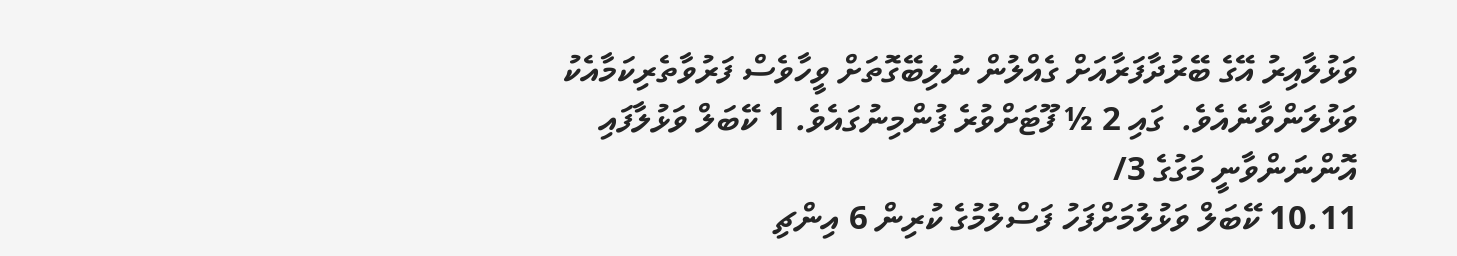ވަޅުލާއިރު އޭގެ ބޭރުދާފަރާއަށް ގެއްލުން ނުލިބޭގޮތަށް ވީހާވެސް ފަރުވާތެރިކަމާއެކު ވަޅުލަންވާނެއެވެ.  ގައި 2 ½ ފޫޓަށްވުރެ ފުންމިނުގައެވެ. 1 ކޭބަލް ވަޅުލާފައި އޮންނަންވާނީ މަގުގެ 3/
10.11 ކޭބަލް ވަޅުލުމަށްފަހު ފަސްލުމުގެ ކުރިން 6 އިންޗި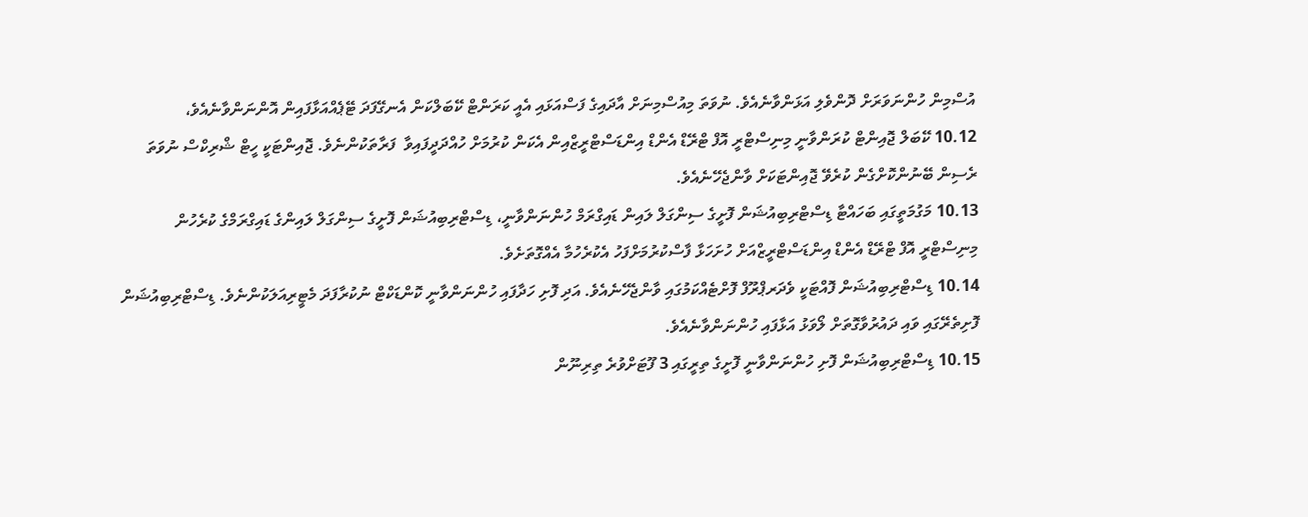އުސްމިން ހުންނަވަރަށް ދޮންވެލި އަޅަންވާނެއެވެ. ނުވަތަ މިއުސްމިނަށް އާދައިގެ ފަސްއަޅައި އެއީ ކަރަންޓް ކޭބަލްކަން އެނގޭފަދަ ޓޭޕެއްއަޅާފައިން އޮންނަންވާނެއެވެ،
10.12 ކޭބަލް ޖޮއިންޓް ކުރަންވާނީ މިނިސްޓްރީ އޮފް ޓްރޭޑް އެންޑް އިންޑަސްޓްރީޒްއިން އެކަން ކުރުމަށް ހުއްދަދީފައިވާ  ފަރާތަކުންނެވެ. ޖޮއިންޓަކީ ހީޓް ޝްރިކްސް ނުވަތަ ރެސިން ބޭނުންކޮށްގެން ކުރެވޭ ޖޮއިންޓަކަށް ވާންޖެހޭނެއެވެ.
10.13 މަގުމަތީގައި ބަހައްޓާ ޑިސްޓްރިބިއުޝަން ފޮށީގެ ސިންގަލް ލައިން ޑައިގްރަމް ހުންނަންވާނީ، ޑިސްޓްރިބިއުޝަން ފޮށީގެ ސިންގަލް ލައިންގެ ޑައިގްރަމްގެ ކުރެހުން މިނިސްޓްރީ އޮފް ޓްރޭޑް އެންޑް އިންޑަސްޓްރީޒްއަށް ހުށަހަޅާ ފާސްކުރުމަށްފަހު އެކުރެހުމާ އެއްގޮތަށެވެ.
10.14 ޑިސްޓްރިބިއުޝަން ފޮއްޓަކީ ވެދަރޕްރޫފް ފޮށްޓެއްކަމުގައި ވާންޖެހޭނެއެވެ. އަދި ފޮށި ހަދާފައި ހުންނަންވާނީ ކޮންޑަކްޓް ނުކުރާފަދަ މެޓީރިއަލަކުންނެވެ. ޑިސްޓްރިބިއުޝަން ފޮށިތެރޭގައި ވައި ދައުރުވާގޮތަށް ލޯވަޅު އަޅާފައި ހުންނަންވާނެއެވެ.
10.15 ޑިސްޓްރިބިއުޝަން ފޮށި ހުންނަންވާނީ ފޮށީގެ ތިރީގައި 3 ފޫޓަށްވުރެ ތިރިނޫން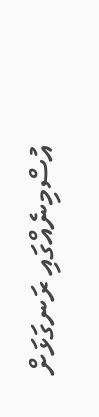އުސްމިނެއްގައި ރަނގަޅަށް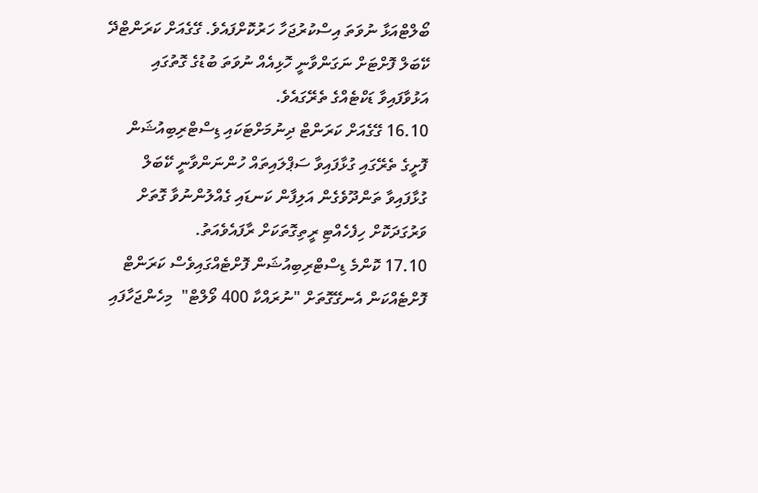ބޯލްޓްއަޅާ ނުވަތަ އިސްކުރުޖަހާ ހަރުކޮށްފައެވެ. ގޭގެއަށް ކަރަންޓްދޭ ކޭބަލް ފޮށްޓަށް ނަގަންވާނީ ހޮޅިއެއް ނުވަތަ ބުޑުގެ ގޮތުގައި އަޅުވާފައިވާ ޑަކްޓެއްގެ ތެރޭގައެވެ.
16.10 ގޭގެއަށް ކަރަންޓް ދިނުމަށްޓަކައި ޑިސްޓްރިބިއުޝަން ފޮށީގެ ތެރޭގައި ގުޅާފައިވާ ސަޕްލައިތައް ހުންނަންވާނީ ކޭބަލް ގުޅާފައިވާ ތަންދޫވެގެން އަލިފާން ކަނޑައި ގެއްލުންނުވާ ގޮތަށް ވަރުގަދަކޮށް ހިފެހެއްޓި ރީތިގޮތަކަށް ރާފައެވެއަތު.
17.10 ކޮންމެ ޑިސްޓްރިބިއުޝަން ފޮށްޓެއްގައިވެސް ކަރަންޓް ފޮށްޓެއްކަން އެނގޭގޮތަށް "ނުރައްކާ 400 ވޯލްޓް"  މިހެންޖަހާފައި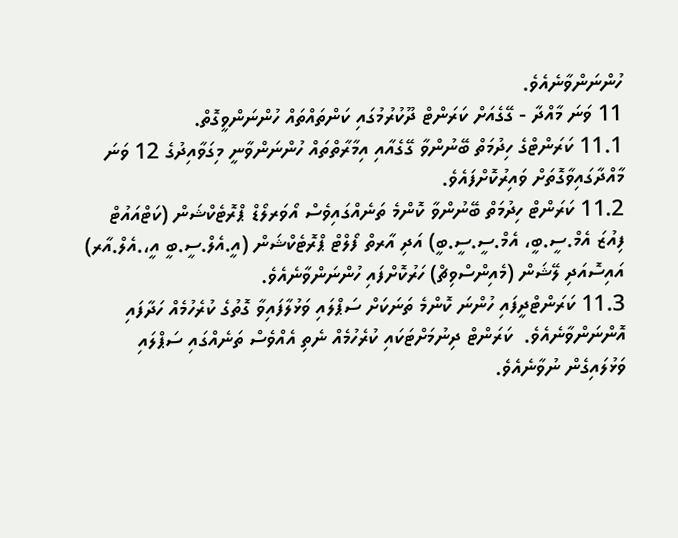ހުންނަންވާނެއެވެ.
11 ވަނަ މާއްދާ - ގޭގެއަށް ކަރަންޓް ދޫކުރުމުގައި ކަންތައްތައް ހުންނަންވީގޮތް.
11.1 ކަރަންޓްގެ ހިދުމަތް ބޭނުންވާ ގޭގެއާއި އިމާރާތްތައް ހުންނަންވާނީ މިގަވާއިދުގެ 12 ވަނަ މާއްދާގައިވާގޮތަށް ވައިރުކޮށްފައެވެ.
11.2 ކަރަންޓް ހިދުމަތް ބޭނުންވާ ކޮންމެ ތަނެއްގައިވެސް އޯވަރލޯޑް ޕްރޮޓެކްޝަން (ކަޓްއައުޓް ފިއުޒަ އެމް.ސީ.ބީ، އެމް.ސީ.ސީ.ބީ) އަދި އާރތް ފޯލްޓް ޕްރޮޓެކްޝަން (އީ.އެލް.ސީ.ބީ އީ،.އެލް.އާރ) އައިސޮއަދި ލޭޝަން (މެއިންސްވިޗް) ހަރުކޮށްފައި ހުންނަންވާނެއެވެ.
11.3 ކަރަންޓްދީފައި ހުންނަ ކޮންމެ ތަނަކަށް ސަޕްލައި ވަޅުލާފައިވާ ގޮތުގެ ކުރެހުމެއް ހަދާފައި އޮންނަންވާނެއެވެ.  ކަރަންޓް ދިނުމަށްޓަކައި ކުރެހުމެއް ނެތި އެއްވެސް ތަނެއްގައި ސަޕްލައި ވަޅުލައިގެން ނުވާނެއެވެ.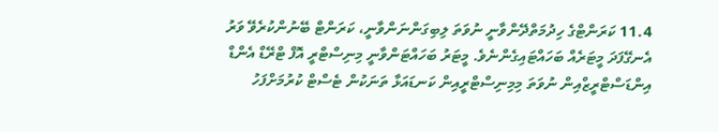11.4 ކަރަންޓްގެ ހިދުމަތްދޭންވާނީ ނުވަތަ ލިބިގަންނަންވާނީ، ކަރަންޓް ބޭނުންކުރެވޭ ވަރު އެނގޭފަދަ މީޓަރެއް ބަހައްޓައިގެންނެވެ. މީޓަރު ބަހައްޓަންވާނީ މިނިސްޓްރީ އޮފް ޓްރޭޑް އެންޑް އިންޑަސްޓްރީޒްއިން ނުވަތަ މިމިނިސްޓްރީއިން ކަނޑައަޅާ ތަނަކުން ޓެސްޓް ކުރުމަށްފަހު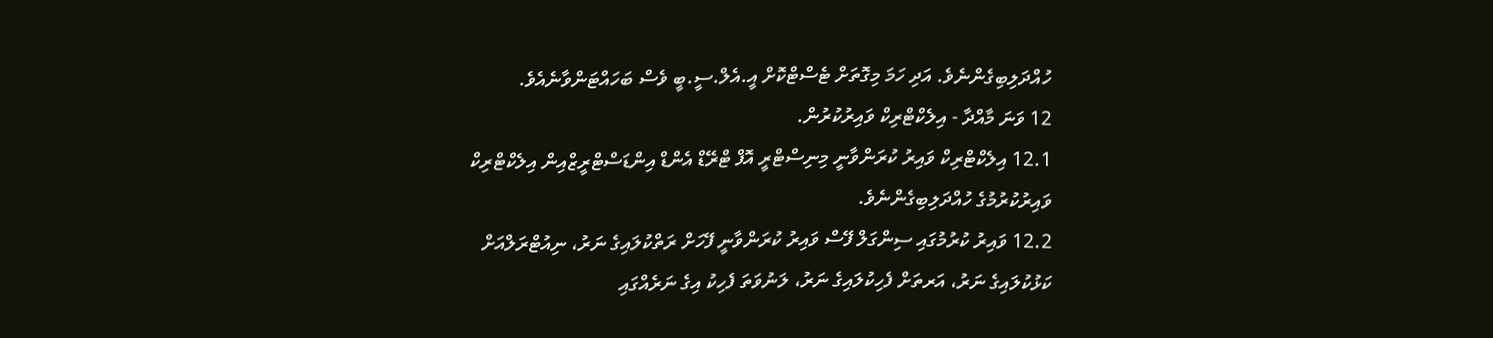ހުއްދަލިބިގެންނެވެ. އަދި ހަމަ މިގޮތަށް ޓެސްޓްކޮށް އީ.އެލް.ސީ.ބީ ވެސް ބަހައްޓަންވާނެއެވެ.
12 ވަނަ މާއްދާ - އިލެކްޓްރިކް ވައިރުކުރުން.
12.1 އިލެކްޓްރިކް ވައިރު ކުރަންވާނީ މިނިސްޓްރީ އޮފް ޓްރޭޑް އެންޑް އިންޑަސްޓްރީޒްއިން އިލެކްޓްރިކް ވައިރުކުރުމުގެ ހުއްދަލިބިގެންނެވެ.
12.2 ވައިރު ކުރުމުގައި ސިންގަލް ފޭސް ވައިރު ކުރަންވާނީ ފޭހަށް ރަތްކުލައިގެ ނަރު، ނިއުޓްރަލްއަށް ކަޅުކުލައިގެ ނަރު، އަރތަށް ފެހިކުލައިގެ ނަރު، ލަނުވަތަ ފެހިކު އިގެ ނަރެއްގައި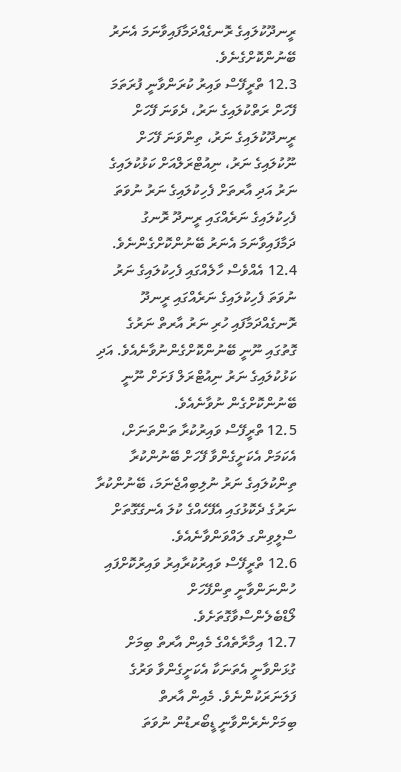ރީނދޫކުލައިގެ ރޮނގެއްދަމާފައިވާނަމަ އެނަރު ބޭނުންކޮށްގެނެވެ.
12.3 ތްރީފޭސް ވައިރު ކުރަންވާނީ ފުރަތަމަ ފޭހަށް ރަތްކުލައިގެ ނަރު، ދެވަނަ ފޭހަށް ރީނދޫކުލައިގެ ނަރު، ތިންވަނަ ފޭހަށް ނޫކުލައިގެ ނަރު، ނިއުޓްރަލްއަށް ކަޅުކުލައިގެ ނަރު އަދި އާރތަށް ފެހިކުލައިގެ ނަރު ނުވަތަ ފެހިކުލައިގެ ނަރެއްގައި ރީނދޫ ރޮނގު ދަމާފައިވާނަމަ އެނަރު ބޭނުންކޮށްގެންނެވެ.
12.4 އެއްވެސް ހާލެއްގައި ފެހިކުލައިގެ ނަރު ނުވަތަ ފެހިކުލައިގެ ނަރެއްގައި ރީނދޫ ރޮނގެއްދަމާފައި ހުރި ނަރު އާރތް ނަރުގެ ގޮތުގައި ނޫނީ ބޭނުންކޮށްގެންނުވާނެއެވެ. އަދި ކަޅުކުލައިގެ ނަރު ނިއުޓްރަލް ފަށަށް ނޫނީ ބޭނުންކޮށްގެން ނުވާނެއެވެ.
12.5 ތްރީފޭސް ވައިރުކުރާ ތަންތަނަށް، އެކަމަށް އެކަށީގެންވާ ފޭހަށް ބޭނުންކުރާ ތިންކުލައިގެ ނަރު ނުލިބިއްޖެނަމަ، ބޭނުންކުރާ ނަރުގެ ދެކޮޅުގައި އެފޭހެއްގެ ކުލަ އެނގޭގޮތަށް ސްލީވިންގ ލައްވަންވާނެއެވެ.
12.6 ތްރީފޭސް ވައިރުކުރާއިރު ވައިރުކޮށްފައި ހުންނަންވާނީ ތިންފޭހަށް ލޯޑްބެލެންސްވާގޮތަށެވެ.
12.7 އިމާރާތެއްގެ މެއިން އާރތް ބިމަށް ގުޅަންވާނީ އެތަނަކާ އެކަށީގެންވާ ވަރުގެ ފަލަނަރަކުންނެވެ. މެއިން އާރތް ބިމަށްނެރެންވާނީ ޑީބޯރޑުން ނުވަތަ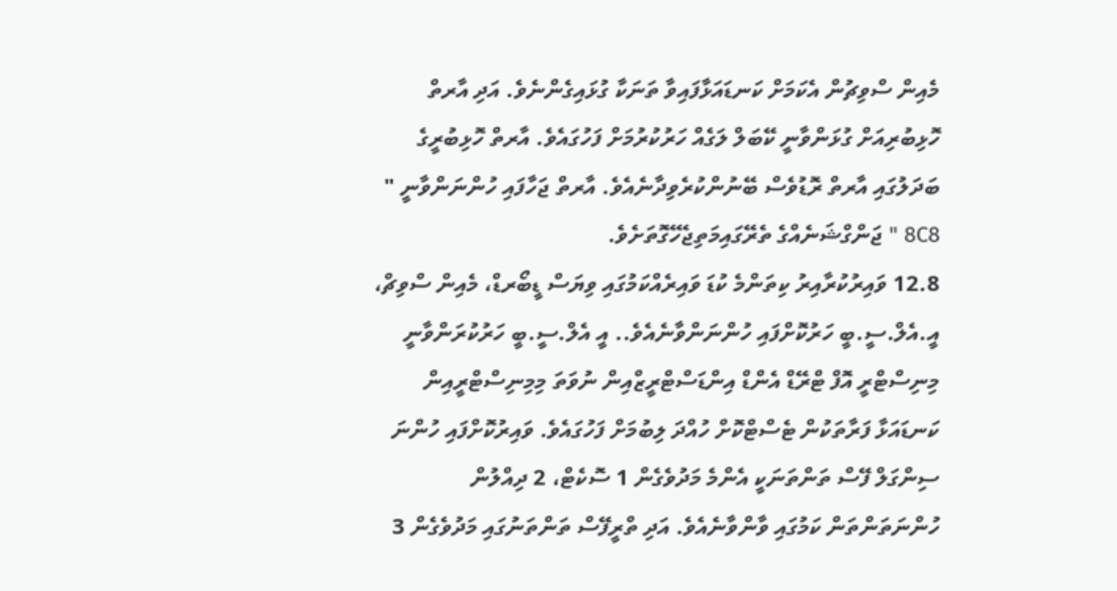މެއިން ސްވިޗުން އެކަމަށް ކަނޑައަޅާފައިވާ ތަނަކާ ގުޅައިގެންނެވެ. އަދި އާރތް ހޮޅިބުރިއަށް ގުޅަންވާނީ ކޭބަލް ލަގެއް ހަރުކުރުމަށް ފަހުގައެވެ. އާރތް ހޮޅިބުރީގެ ބަދަލުގައި އާރތް ރޮޑުވެސް ބޭނުންކުރެވިދާނެއެވެ. އާރތް ޖަހާފައި ހުންނަންވާނީ " 8C8 " ޖަންގްޝަނެއްގެ ތެރޭގައިމަތިޖެހޭގޮތަށެވެ.
12.8 ވައިރުކުރާއިރު ކިތަންމެ ކުޑަ ވައިރެއްކަމުގައި ވިޔަސް ޑީބޯރޑް، މެއިން ސްވިޗް، އީ.އެލް.ސީ.ބީ ހަރުކޮށްފައި ހުންނަންވާނެއެވެ.. އީ އެލް.ސީ.ބީ ހަރުކުރަންވާނީ މިނިސްޓްރީ އޮފް ޓްރޭޑް އެންޑް އިންޑަސްޓްރީޒްއިން ނުވަތަ މިމިނިސްޓްރީއިން ކަނޑައަޅާ ފަރާތަކުން ޓެސްޓްކޮށް ހުއްދަ ލިބުމަށް ފަހުގައެވެ. ވައިރުކޮށްފައި ހުންނަ ސިންގަލް ފޭސް ތަންތަނަކީ އެންމެ މަދުވެގެން 1 ސޮކެޓް، 2 ދިއްލުން ހުންނަތަންތަން ކަމުގައި ވާންވާނެއެވެ. އަދި ތްރީފޭސް ތަންތަނުގައި މަދުވެގެން 3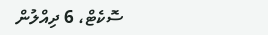ސޮކެޓް، 6 ދިއްލުން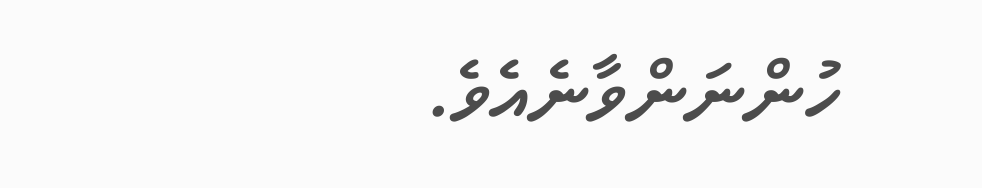ހުންނަންވާނެއެވެ.